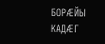БОРÆЙЫ КАДÆГ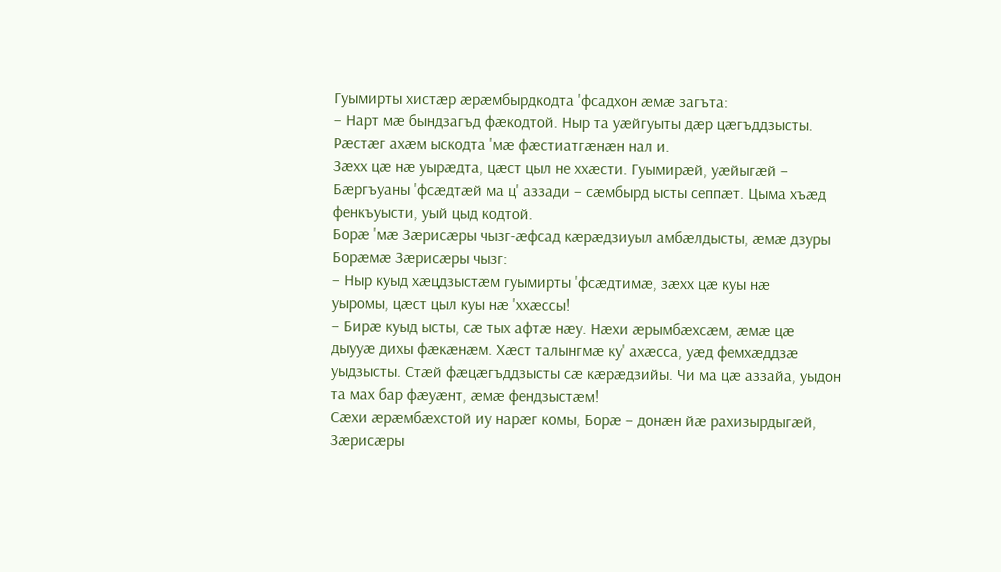Гуымирты хистæр æрæмбырдкодта 'фсадхон æмæ загъта:
– Нарт мæ бындзагъд фæкодтой. Ныр та уæйгуыты дæр цæгъддзысты.
Рæстæг ахæм ыскодта 'мæ фæстиатгæнæн нал и.
Зæхх цæ нæ уырæдта, цæст цыл не ххæсти. Гуымирæй, уæйыгæй –
Бæргъуаны 'фсæдтæй ма ц' аззади – сæмбырд ысты сеппæт. Цыма хъæд
фенкъуысти, уый цыд кодтой.
Борæ 'мæ Зæрисæры чызг-æфсад кæрæдзиуыл амбæлдысты, æмæ дзуры
Борæмæ Зæрисæры чызг:
– Ныр куыд хæцдзыстæм гуымирты 'фсæдтимæ, зæхх цæ куы нæ
уыромы, цæст цыл куы нæ 'ххæссы!
– Бирæ куыд ысты, сæ тых афтæ нæу. Нæхи æрымбæхсæм, æмæ цæ
дыууæ дихы фæкæнæм. Хæст талынгмæ ку' ахæсса, уæд фемхæддзæ
уыдзысты. Стæй фæцæгъддзысты сæ кæрæдзийы. Чи ма цæ аззайа, уыдон
та мах бар фæуæнт, æмæ фендзыстæм!
Сæхи æрæмбæхстой иу нарæг комы, Борæ – донæн йæ рахизырдыгæй,
Зæрисæры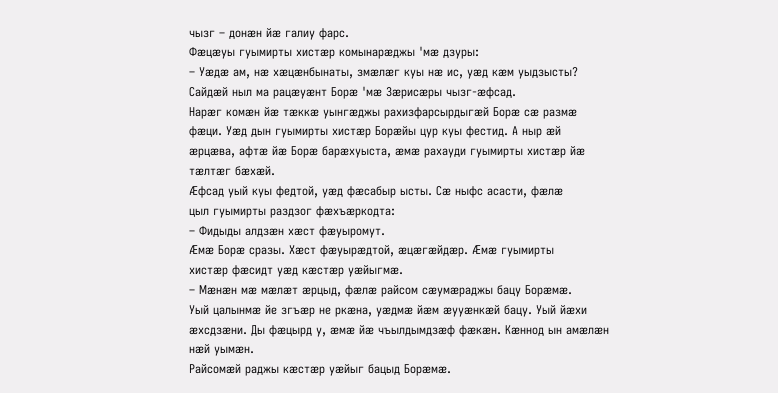чызг – донæн йæ галиу фарс.
Фæцæуы гуымирты хистæр комынарæджы 'мæ дзуры:
– Уæдæ ам, нæ хæцæнбынаты, змæлæг куы нæ ис, уæд кæм уыдзысты?
Сайдæй ныл ма рацæуæнт Борæ 'мæ Зæрисæры чызг-æфсад.
Нарæг комæн йæ тæккæ уынгæджы рахизфарсырдыгæй Борæ сæ размæ
фæци. Уæд дын гуымирты хистæр Борæйы цур куы фестид. А ныр æй
æрцæва, афтæ йæ Борæ барæхуыста, æмæ рахауди гуымирты хистæр йæ
тæлтæг бæхæй.
Æфсад уый куы федтой, уæд фæсабыр ысты. Сæ ныфс асасти, фæлæ
цыл гуымирты раздзог фæхъæркодта:
– Фидыды алдзæн хæст фæуыромут.
Æмæ Борæ сразы. Хæст фæуырæдтой, æцæгæйдæр. Æмæ гуымирты
хистæр фæсидт уæд кæстæр уæйыгмæ.
– Мæнæн мæ мæлæт æрцыд, фæлæ райсом сæумæраджы бацу Борæмæ.
Уый цалынмæ йе згъæр не ркæна, уæдмæ йæм æууæнкæй бацу. Уый йæхи
æхсдзæни. Ды фæцырд у, æмæ йæ чъылдымдзæф фæкæн. Кæннод ын амæлæн
нæй уымæн.
Райсомæй раджы кæстæр уæйыг бацыд Борæмæ.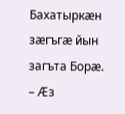Бахатыркæн зæгъгæ йын загъта Борæ. – Æз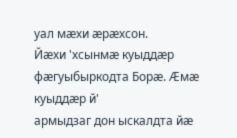уал мæхи æрæхсон.
Йæхи 'хсынмæ куыддæр фæгуыбыркодта Борæ. Æмæ куыддæр й'
армыдзаг дон ыскалдта йæ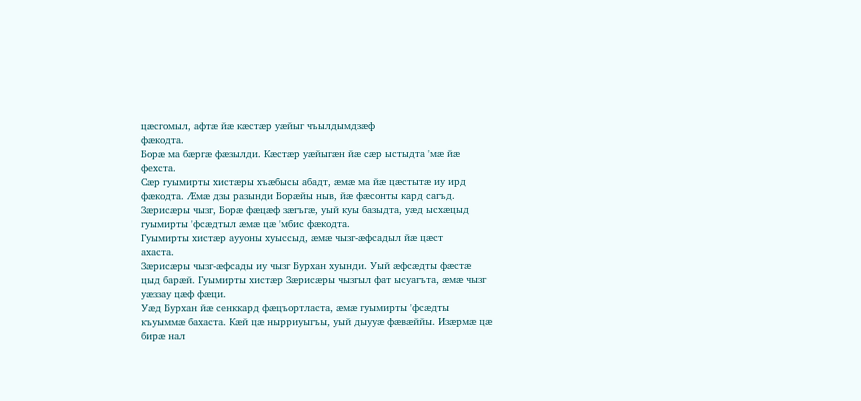цæсгомыл, афтæ йæ кæстæр уæйыг чъылдымдзæф
фæкодта.
Борæ ма бæргæ фæзылди. Кæстæр уæйыгæн йæ сæр ыстыдта 'мæ йæ
фехста.
Сæр гуымирты хистæры хъæбысы абадт, æмæ ма йæ цæстытæ иу ирд
фæкодта. Æмæ дзы разынди Борæйы ныв, йæ фæсонты кард сагъд.
Зæрисæры чызг, Борæ фæцæф зæгъгæ, уый куы базыдта, уæд ысхæцыд
гуымирты 'фсæдтыл æмæ цæ 'мбис фæкодта.
Гуымирты хистæр аууоны хуыссыд, æмæ чызг-æфсадыл йæ цæст
ахаста.
Зæрисæры чызг-æфсады иу чызг Бурхан хуынди. Уый æфсæдты фæстæ
цыд барæй. Гуымирты хистæр Зæрисæры чызгыл фат ысуагъта, æмæ чызг
уæззау цæф фæци.
Уæд Бурхан йæ сенккард фæцъортласта, æмæ гуымирты 'фсæдты
къуыммæ бахаста. Кæй цæ нырриуыгъы, уый дыууæ фæвæййы. Изæрмæ цæ
бирæ нал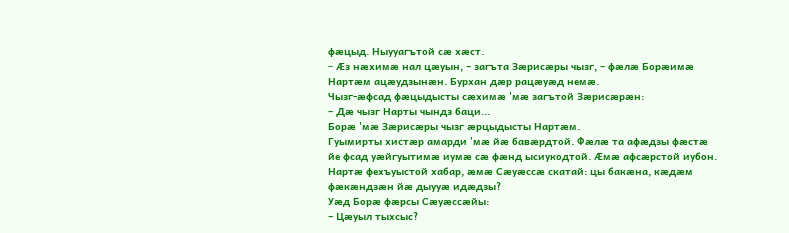фæцыд. Ныууагътой сæ хæст.
– Æз нæхимæ нал цæуын, – загъта Зæрисæры чызг, – фæлæ Борæимæ
Нартæм ацæудзынæн. Бурхан дæр рацæуæд немæ.
Чызг-æфсад фæцыдысты сæхимæ 'мæ загътой Зæрисæрæн:
– Дæ чызг Нарты чындз баци...
Борæ 'мæ Зæрисæры чызг æрцыдысты Нартæм.
Гуымирты хистæр амарди 'мæ йæ бавæрдтой. Фæлæ та афæдзы фæстæ
йе фсад уæйгуытимæ иумæ сæ фæнд ысиукодтой. Æмæ афсæрстой иубон.
Нартæ фехъуыстой хабар, æмæ Сæуæссæ скатай: цы бакæна, кæдæм
фæкæндзæн йæ дыууæ идæдзы?
Уæд Борæ фæрсы Сæуæссæйы:
– Цæуыл тыхсыс?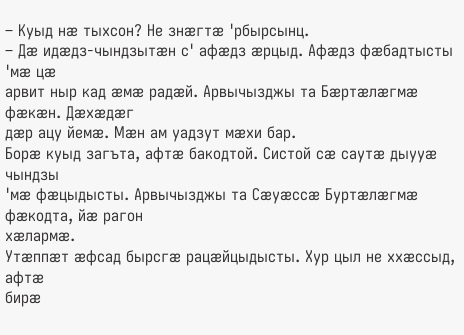– Куыд нæ тыхсон? Не знæгтæ 'рбырсынц.
– Дæ идæдз-чындзытæн с' афæдз æрцыд. Афæдз фæбадтысты 'мæ цæ
арвит ныр кад æмæ радæй. Арвычызджы та Бæртæлæгмæ фæкæн. Дæхæдæг
дæр ацу йемæ. Мæн ам уадзут мæхи бар.
Борæ куыд загъта, афтæ бакодтой. Систой сæ саутæ дыууæ чындзы
'мæ фæцыдысты. Арвычызджы та Сæуæссæ Буртæлæгмæ фæкодта, йæ рагон
хæлармæ.
Утæппæт æфсад бырсгæ рацæйцыдысты. Хур цыл не ххæссыд, афтæ
бирæ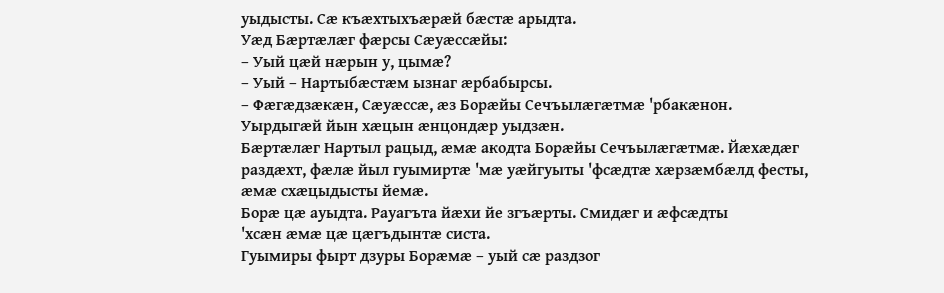уыдысты. Сæ къæхтыхъæрæй бæстæ арыдта.
Уæд Бæртæлæг фæрсы Сæуæссæйы:
– Уый цæй нæрын у, цымæ?
– Уый – Нартыбæстæм ызнаг æрбабырсы.
– Фæгæдзæкæн, Сæуæссæ, æз Борæйы Сечъылæгæтмæ 'рбакæнон.
Уырдыгæй йын хæцын æнцондæр уыдзæн.
Бæртæлæг Нартыл рацыд, æмæ акодта Борæйы Сечъылæгæтмæ. Йæхæдæг
раздæхт, фæлæ йыл гуымиртæ 'мæ уæйгуыты 'фсæдтæ хæрзæмбæлд фесты,
æмæ схæцыдысты йемæ.
Борæ цæ ауыдта. Рауагъта йæхи йе згъæрты. Смидæг и æфсæдты
'хсæн æмæ цæ цæгъдынтæ систа.
Гуымиры фырт дзуры Борæмæ – уый сæ раздзог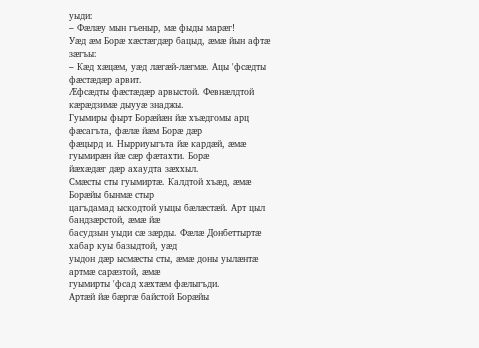уыди:
– Фæлæу мын гъеныр, мæ фыды марæг!
Уæд æм Борæ хæстæгдæр бацыд, æмæ йын афтæ зæгъы:
– Кæд хæцæм, уæд лæгæй-лæгмæ. Ацы 'фсæдты фæстæдæр арвит.
Æфсæдты фæстæдæр арвыстой. Февнæлдтой кæрæдзимæ дыууæ знаджы.
Гуымиры фырт Борæйæн йæ хъæдгомы арц фæсагъта, фæлæ йæм Борæ дæр
фæцырд и. Нырриуыгъта йæ кардæй, æмæ гуымирæн йæ сæр фæтахти. Борæ
йæхæдæг дæр ахаудта зæххыл.
Смæсты сты гуымиртæ. Калдтой хъæд, æмæ Борæйы бынмæ стыр
цагъдамад ыскодтой уыцы бæлæстæй. Арт цыл бандзæрстой, æмæ йæ
басудзын уыди сæ зæрды. Фæлæ Донбеттыртæ хабар куы базыдтой, уæд
уыдон дæр ысмæсты сты, æмæ доны уылæнтæ артмæ сарæзтой, æмæ
гуымирты 'фсад хæхтæм фæлыгъди.
Артæй йæ бæргæ байстой Борæйы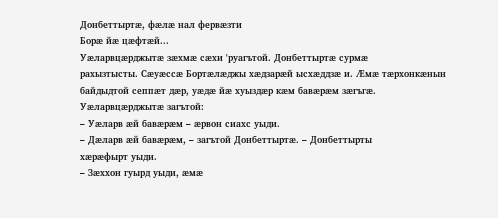Донбеттыртæ, фæлæ нал фервæзти
Борæ йæ цæфтæй...
Уæларвцæрджытæ зæхмæ сæхи 'руагътой. Донбеттыртæ сурмæ
рахызтысты. Сæуæссæ Бортæлæджы хæдзарæй ысхæддзæ и. Æмæ тæрхонкæнын
байдыдтой сеппæт дæр, уæдæ йæ хуыздæр кæм бавæрæм зæгъгæ.
Уæларвцæрджытæ загътой:
– Уæларв æй бавæрæм – æрвон сиахс уыди.
– Дæларв æй бавæрæм, – загътой Донбеттыртæ. – Донбеттырты
хæрæфырт уыди.
– Зæххон гуырд уыди, æмæ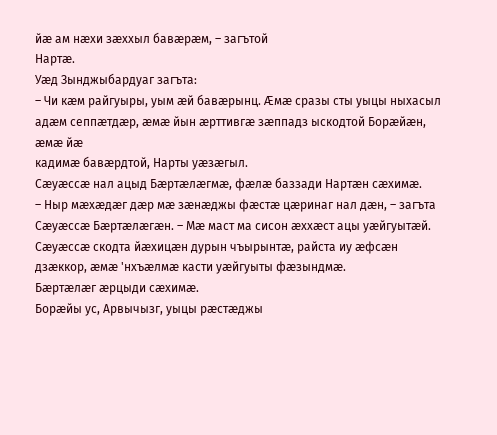йæ ам нæхи зæххыл бавæрæм, – загътой
Нартæ.
Уæд Зынджыбардуаг загъта:
– Чи кæм райгуыры, уым æй бавæрынц. Æмæ сразы сты уыцы ныхасыл
адæм сеппæтдæр, æмæ йын æрттивгæ зæппадз ыскодтой Борæйæн, æмæ йæ
кадимæ бавæрдтой, Нарты уæзæгыл.
Сæуæссæ нал ацыд Бæртæлæгмæ, фæлæ баззади Нартæн сæхимæ.
– Ныр мæхæдæг дæр мæ зæнæджы фæстæ цæринаг нал дæн, – загъта
Сæуæссæ Бæртæлæгæн. – Мæ маст ма сисон æххæст ацы уæйгуытæй.
Сæуæссæ скодта йæхицæн дурын чъырынтæ, райста иу æфсæн
дзæккор, æмæ 'нхъæлмæ касти уæйгуыты фæзындмæ.
Бæртæлæг æрцыди сæхимæ.
Борæйы ус, Арвычызг, уыцы рæстæджы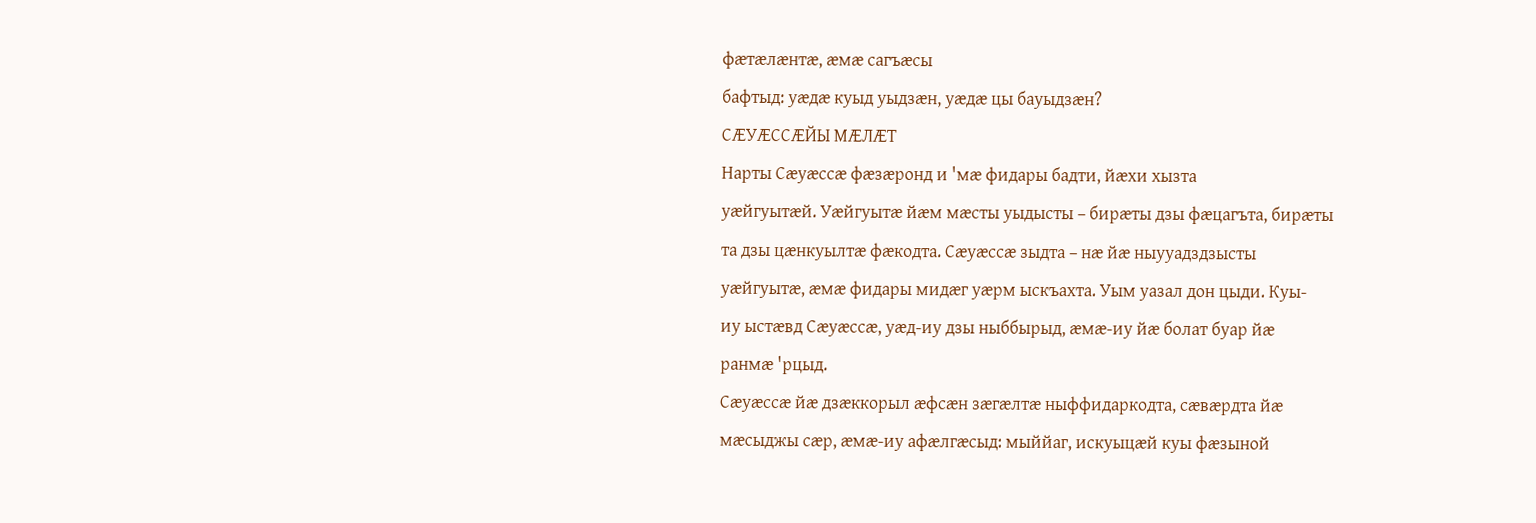фæтæлæнтæ, æмæ сагъæсы
бафтыд: уæдæ куыд уыдзæн, уæдæ цы бауыдзæн?
СÆУÆССÆЙЫ МÆЛÆТ
Нарты Сæуæссæ фæзæронд и 'мæ фидары бадти, йæхи хызта
уæйгуытæй. Уæйгуытæ йæм мæсты уыдысты – бирæты дзы фæцагъта, бирæты
та дзы цæнкуылтæ фæкодта. Сæуæссæ зыдта – нæ йæ ныууадздзысты
уæйгуытæ, æмæ фидары мидæг уæрм ыскъахта. Уым уазал дон цыди. Куы-
иу ыстæвд Сæуæссæ, уæд-иу дзы ныббырыд, æмæ-иу йæ болат буар йæ
ранмæ 'рцыд.
Сæуæссæ йæ дзæккорыл æфсæн зæгæлтæ ныффидаркодта, сæвæрдта йæ
мæсыджы сæр, æмæ-иу афæлгæсыд: мыййаг, искуыцæй куы фæзыной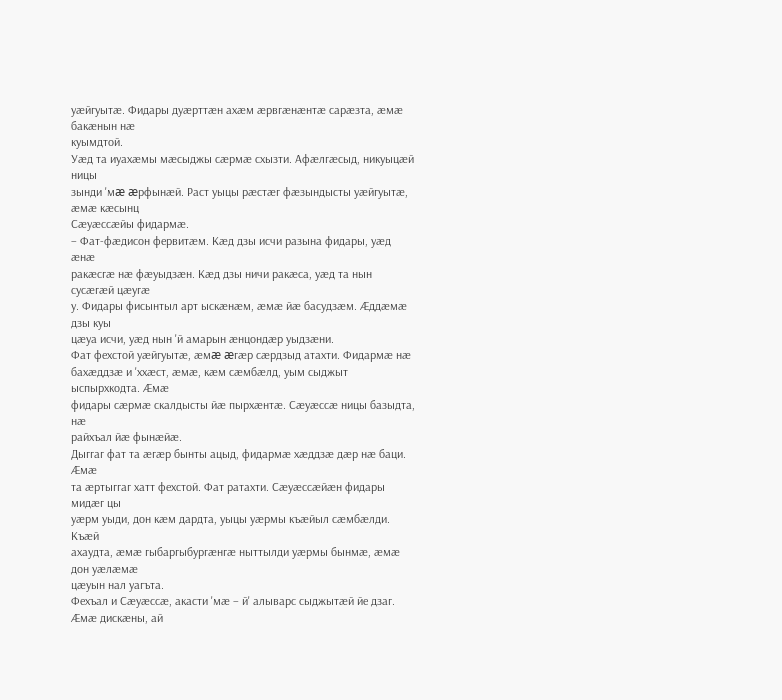уæйгуытæ. Фидары дуæрттæн ахæм æрвгæнæнтæ сарæзта, æмæ бакæнын нæ
куымдтой.
Уæд та иуахæмы мæсыджы сæрмæ схызти. Афæлгæсыд, никуыцæй ницы
зынди 'мæ æрфынæй. Раст уыцы рæстæг фæзындысты уæйгуытæ, æмæ кæсынц
Сæуæссæйы фидармæ.
– Фат-фæдисон фервитæм. Кæд дзы исчи разына фидары, уæд æнæ
ракæсгæ нæ фæуыдзæн. Кæд дзы ничи ракæса, уæд та нын сусæгæй цæугæ
у. Фидары фисынтыл арт ыскæнæм, æмæ йæ басудзæм. Æддæмæ дзы куы
цæуа исчи, уæд нын 'й амарын æнцондæр уыдзæни.
Фат фехстой уæйгуытæ, æмæ æгæр сæрдзыд атахти. Фидармæ нæ
бахæддзæ и 'ххæст, æмæ, кæм сæмбæлд, уым сыджыт ыспырхкодта. Æмæ
фидары сæрмæ скалдысты йæ пырхæнтæ. Сæуæссæ ницы базыдта, нæ
райхъал йæ фынæйæ.
Дыггаг фат та æгæр бынты ацыд, фидармæ хæддзæ дæр нæ баци. Æмæ
та æртыггаг хатт фехстой. Фат ратахти. Сæуæссæйæн фидары мидæг цы
уæрм уыди, дон кæм дардта, уыцы уæрмы къæйыл сæмбæлди. Къæй
ахаудта, æмæ гыбаргыбургæнгæ ныттылди уæрмы бынмæ, æмæ дон уæлæмæ
цæуын нал уагъта.
Фехъал и Сæуæссæ, акасти 'мæ – й' алыварс сыджытæй йе дзаг.
Æмæ дискæны, ай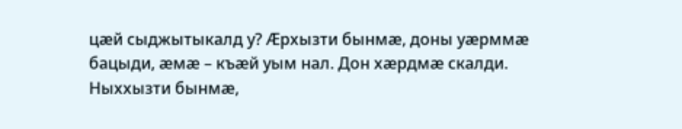цæй сыджытыкалд у? Æрхызти бынмæ, доны уæрммæ
бацыди, æмæ – къæй уым нал. Дон хæрдмæ скалди. Ныххызти бынмæ,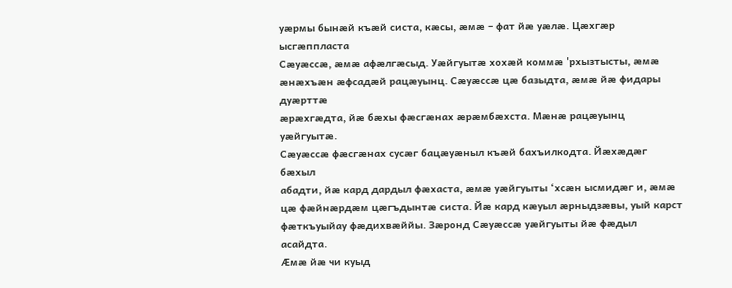уæрмы бынæй къæй систа, кæсы, æмæ – фат йæ уæлæ. Цæхгæр ысгæппласта
Сæуæссæ, æмæ афæлгæсыд. Уæйгуытæ хохæй коммæ 'рхызтысты, æмæ
æнæхъæн æфсадæй рацæуынц. Сæуæссæ цæ базыдта, æмæ йæ фидары дуæрттæ
æрæхгæдта, йæ бæхы фæсгæнах æрæмбæхста. Мæнæ рацæуынц уæйгуытæ.
Сæуæссæ фæсгæнах сусæг бацæуæныл къæй бахъилкодта. Йæхæдæг бæхыл
абадти, йæ кард дардыл фæхаста, æмæ уæйгуыты ‘хсæн ысмидæг и, æмæ
цæ фæйнæрдæм цæгъдынтæ систа. Йæ кард кæуыл æрныдзæвы, уый карст
фæткъуыйау фæдихвæййы. Зæронд Сæуæссæ уæйгуыты йæ фæдыл асайдта.
Æмæ йæ чи куыд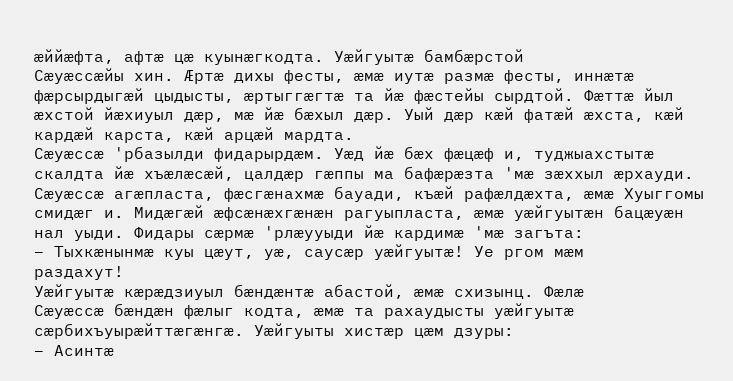æййæфта, афтæ цæ куынæгкодта. Уæйгуытæ бамбæрстой
Сæуæссæйы хин. Æртæ дихы фесты, æмæ иутæ размæ фесты, иннæтæ
фæрсырдыгæй цыдысты, æртыггæгтæ та йæ фæстейы сырдтой. Фæттæ йыл
æхстой йæхиуыл дæр, мæ йæ бæхыл дæр. Уый дæр кæй фатæй æхста, кæй
кардæй карста, кæй арцæй мардта.
Сæуæссæ 'рбазылди фидарырдæм. Уæд йæ бæх фæцæф и, туджыахстытæ
скалдта йæ хъæлæсæй, цалдæр гæппы ма бафæрæзта 'мæ зæххыл æрхауди.
Сæуæссæ агæпласта, фæсгæнахмæ бауади, къæй рафæлдæхта, æмæ Хуыггомы
смидæг и. Мидæгæй æфсæнæхгæнæн рагуыпласта, æмæ уæйгуытæн бацæуæн
нал уыди. Фидары сæрмæ 'рлæууыди йæ кардимæ 'мæ загъта:
– Тыхкæнынмæ куы цæут, уæ, саусæр уæйгуытæ! Уе ргом мæм
раздахут!
Уæйгуытæ кæрæдзиуыл бæндæнтæ абастой, æмæ схизынц. Фæлæ
Сæуæссæ бæндæн фæлыг кодта, æмæ та рахаудысты уæйгуытæ
сæрбихъуырæйттæгæнгæ. Уæйгуыты хистæр цæм дзуры:
– Асинтæ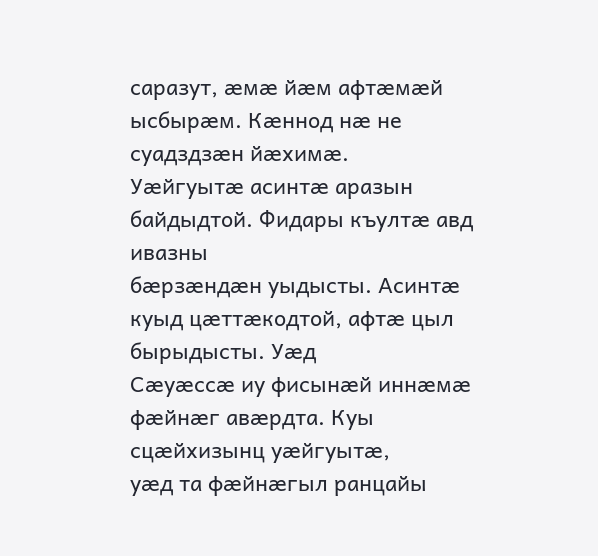саразут, æмæ йæм афтæмæй ысбырæм. Кæннод нæ не
суадздзæн йæхимæ.
Уæйгуытæ асинтæ аразын байдыдтой. Фидары къултæ авд ивазны
бæрзæндæн уыдысты. Асинтæ куыд цæттæкодтой, афтæ цыл бырыдысты. Уæд
Сæуæссæ иу фисынæй иннæмæ фæйнæг авæрдта. Куы сцæйхизынц уæйгуытæ,
уæд та фæйнæгыл ранцайы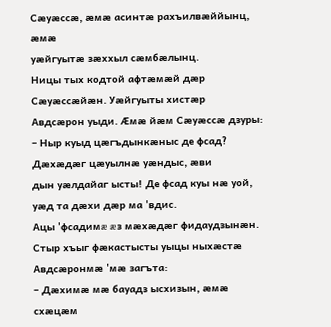Сæуæссæ, æмæ асинтæ рахъилвæййынц, æмæ
уæйгуытæ зæххыл сæмбæлынц.
Ницы тых кодтой афтæмæй дæр Сæуæссæйæн. Уæйгуыты хистæр
Авдсæрон уыди. Æмæ йæм Сæуæссæ дзуры:
– Ныр куыд цæгъдынкæныс де фсад? Дæхæдæг цæуылнæ уæндыс, æви
дын уæлдайаг ысты! Де фсад куы нæ уой, уæд та дæхи дæр ма 'вдис.
Ацы 'фсадимæ æз мæхæдæг фидаудзынæн.
Стыр хъыг фæкастысты уыцы ныхæстæ Авдсæронмæ 'мæ загъта:
– Дæхимæ мæ бауадз ысхизын, æмæ схæцæм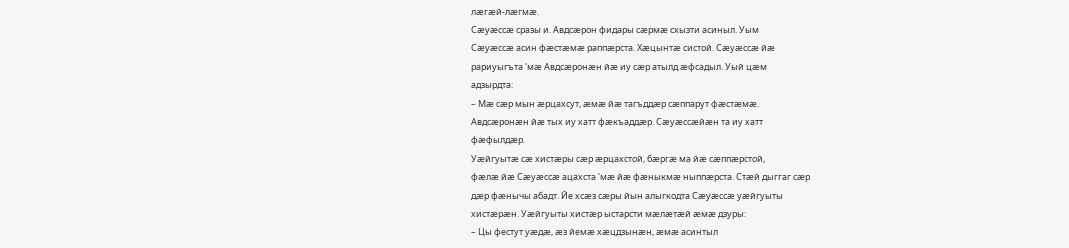лæгæй-лæгмæ.
Сæуæссæ сразы и. Авдсæрон фидары сæрмæ схызти асиныл. Уым
Сæуæссæ асин фæстæмæ раппæрста. Хæцынтæ систой. Сæуæссæ йæ
рариуыгъта 'мæ Авдсæронæн йæ иу сæр атылд æфсадыл. Уый цæм
адзырдта:
– Мæ сæр мын æрцахсут, æмæ йæ тагъддæр сæппарут фæстæмæ.
Авдсæронæн йæ тых иу хатт фæкъаддæр. Сæуæссæйæн та иу хатт
фæфылдæр.
Уæйгуытæ сæ хистæры сæр æрцахстой, бæргæ ма йæ сæппæрстой,
фæлæ йæ Сæуæссæ ацахста 'мæ йæ фæныкмæ ныппæрста. Стæй дыггаг сæр
дæр фæнычы абадт. Йе хсæз сæры йын алыгкодта Сæуæссæ уæйгуыты
хистæрæн. Уæйгуыты хистæр ыстарсти мæлæтæй æмæ дзуры:
– Цы фестут уæдæ, æз йемæ хæцдзынæн, æмæ асинтыл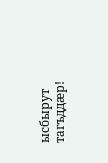ысбырут
тагъддæр!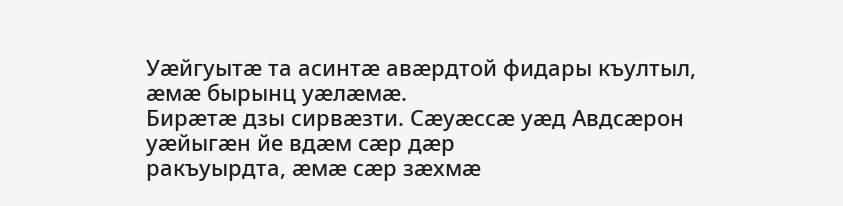Уæйгуытæ та асинтæ авæрдтой фидары къултыл, æмæ бырынц уæлæмæ.
Бирæтæ дзы сирвæзти. Сæуæссæ уæд Авдсæрон уæйыгæн йе вдæм сæр дæр
ракъуырдта, æмæ сæр зæхмæ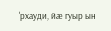'рхауди, йæ гуыр ын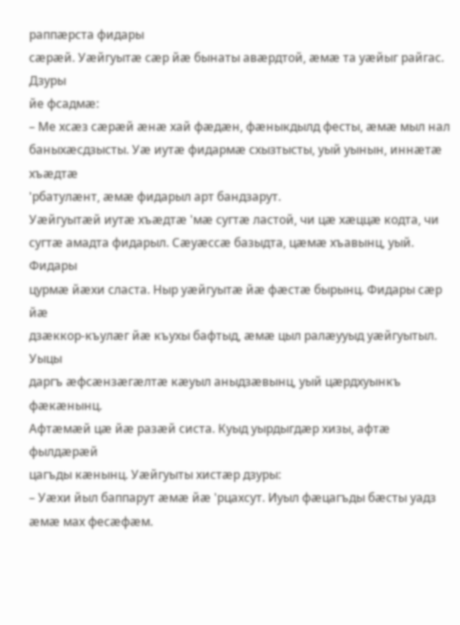раппæрста фидары
сæрæй. Уæйгуытæ сæр йæ бынаты авæрдтой, æмæ та уæйыг райгас. Дзуры
йе фсадмæ:
– Ме хсæз сæрæй æнæ хай фæдæн, фæныкдылд фесты, æмæ мыл нал
баныхæсдзысты. Уæ иутæ фидармæ схызтысты, уый уынын, иннæтæ хъæдтæ
'рбатулæнт, æмæ фидарыл арт бандзарут.
Уæйгуытæй иутæ хъæдтæ 'мæ сугтæ ластой, чи цæ хæццæ кодта, чи
сугтæ амадта фидарыл. Сæуæссæ базыдта, цæмæ хъавынц, уый. Фидары
цурмæ йæхи сласта. Ныр уæйгуытæ йæ фæстæ бырынц. Фидары сæр йæ
дзæккор-къулæг йæ къухы бафтыд, æмæ цыл ралæууыд уæйгуытыл. Уыцы
даргъ æфсæнзæгæлтæ кæуыл аныдзæвынц, уый цæрдхуынкъ фæкæнынц.
Афтæмæй цæ йæ разæй систа. Куыд уырдыгдæр хизы, афтæ фылдæрæй
цагъды кæнынц. Уæйгуыты хистæр дзуры:
– Уæхи йыл баппарут æмæ йæ 'рцахсут. Иуыл фæцагъды бæсты уадз
æмæ мах фесæфæм.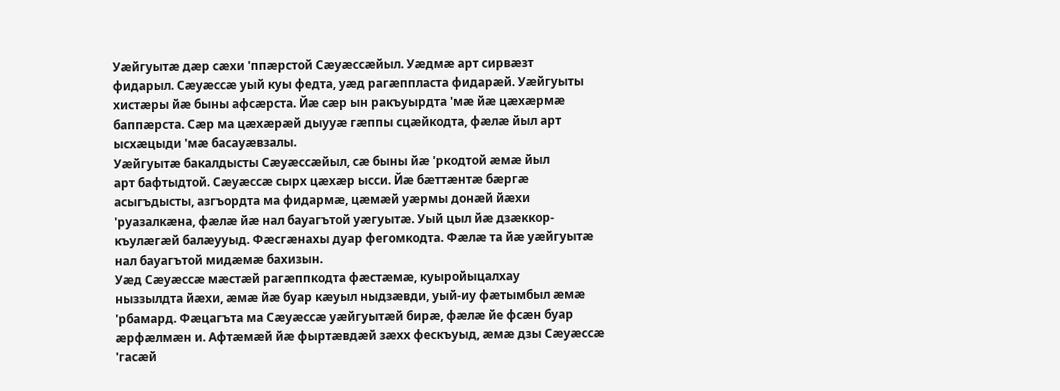Уæйгуытæ дæр сæхи 'ппæрстой Сæуæссæйыл. Уæдмæ арт сирвæзт
фидарыл. Сæуæссæ уый куы федта, уæд рагæппласта фидарæй. Уæйгуыты
хистæры йæ быны афсæрста. Йæ сæр ын ракъуырдта 'мæ йæ цæхæрмæ
баппæрста. Сæр ма цæхæрæй дыууæ гæппы сцæйкодта, фæлæ йыл арт
ысхæцыди 'мæ басауæвзалы.
Уæйгуытæ бакалдысты Сæуæссæйыл, сæ быны йæ 'ркодтой æмæ йыл
арт бафтыдтой. Сæуæссæ сырх цæхæр ысси. Йæ бæттæнтæ бæргæ
асыгъдысты, азгъордта ма фидармæ, цæмæй уæрмы донæй йæхи
'руазалкæна, фæлæ йæ нал бауагътой уæгуытæ. Уый цыл йæ дзæккор-
къулæгæй балæууыд. Фæсгæнахы дуар фегомкодта. Фæлæ та йæ уæйгуытæ
нал бауагътой мидæмæ бахизын.
Уæд Сæуæссæ мæстæй рагæппкодта фæстæмæ, куыройыцалхау
ныззылдта йæхи, æмæ йæ буар кæуыл ныдзæвди, уый-иу фæтымбыл æмæ
'рбамард. Фæцагъта ма Сæуæссæ уæйгуытæй бирæ, фæлæ йе фсæн буар
æрфæлмæн и. Афтæмæй йæ фыртæвдæй зæхх фескъуыд, æмæ дзы Сæуæссæ
'гасæй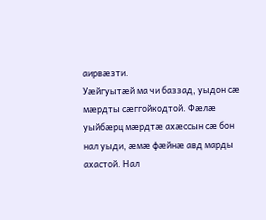аирвæзти.
Уæйгуытæй ма чи баззад, уыдон сæ мæрдты сæггойкодтой. Фæлæ
уыйбæрц мæрдтæ ахæссын сæ бон нал уыди, æмæ фæйнæ авд марды
ахастой. Нал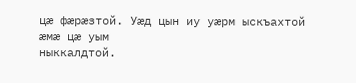цæ фæрæзтой. Уæд цын иу уæрм ыскъахтой æмæ цæ уым
ныккалдтой.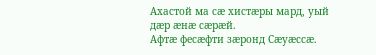Ахастой ма сæ хистæры мард, уый дæр æнæ сæрæй.
Афтæ фесæфти зæронд Сæуæссæ.